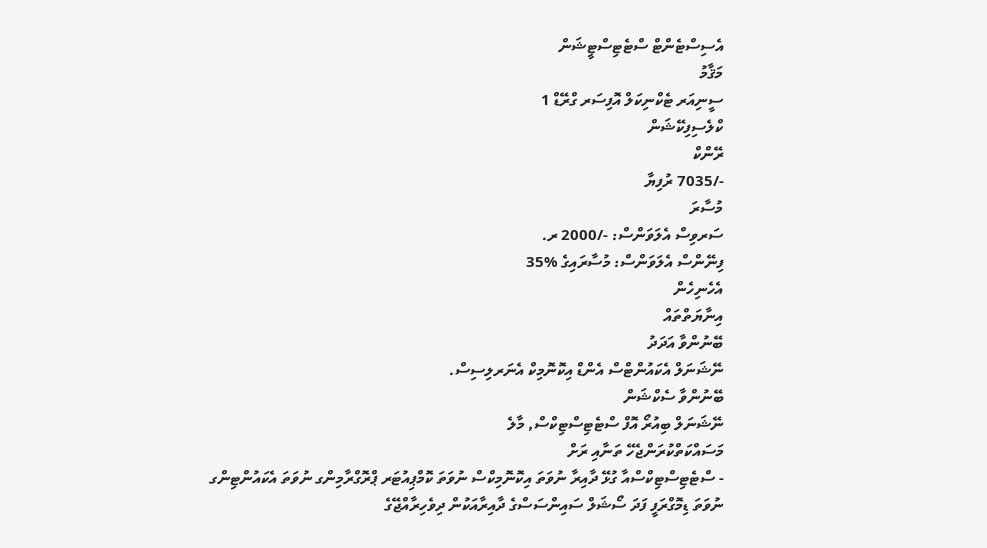އެސިސްޓެންޓް ސްޓެޓިސްޓީޝަން
މަޤާމު
ސީނިއަރ ޓެކްނިކަލް އޮފިސަރ ގްރޭޑް 1
ކްލެސިފިކޭޝަން
ރޭންކް
-/7035 ރުފިޔާ
މުސާރަ
ސަރވިސް އެލަވަންސް: -/2000 ރ.
ފިނޭންސް އެލަވަންސް: މުސާރައިގެ %35
އެހެނިހެން
އިނާޔަތްތައް
ބޭނުންވާ އަދަދު
ނޭޝަނަލް އެކައުންޓްސް އެންޑް އިކޮނޮމިކް އެނަރލިސިސް.
ބޭނުންވާ ސެކްޝަން
ނޭޝަނަލް ބިއުރޯ އޮފް ސްޓެޓިސްޓިކްސް, މާލެ
މަސައްކަތްކުރަންޖެހޭ ތަނާއި ރަށް
- ސްޓެޓިސްޓިކްސްއާ ގުޅޭ ދާއިރާ ނުވަތަ އިކޮނޮމިކްސް ނުވަތަ ކޮމްޕިއުޓަރ ޕްރޮގްރާމިންގ ނުވަތަ އެކައުންޓިންގ ނުވަތަ ޑިމޮގްރަފީ ފަދަ ސޯޝަލް ސައިންސަސްގެ ދާއިރާއަކުން ދިވެހިރާއްޖޭގެ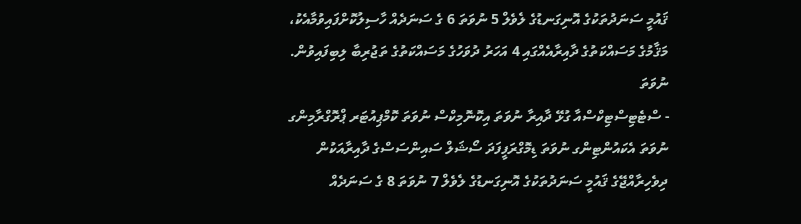ޤައުމީ ސަނަދުތަކުގެ އޮނިގަނޑުގެ ލެވެލް 5 ނުވަތަ 6 ގެ ސަނަދެއް ހާސިލުކޮށްފައިވުމާއެކު، މަޤާމުގެ މަސައްކަތުގެ ދާއިރާއެއްގައި 4 އަހަރު ދުވަހުގެ މަސައްކަތުގެ ތަޖުރިބާ ލިބިފައިވުން. ނުވަތަ
- ސްޓެޓިސްޓިކްސްއާ ގުޅޭ ދާއިރާ ނުވަތަ އިކޮނޮމިކްސް ނުވަތަ ކޮމްޕިއުޓަރ ޕްރޮގްރާމިންގ ނުވަތަ އެކައުންޓިންގ ނުވަތަ ޑިމޮގްރަފީފަދަ ސޯޝަލް ސައިންސަސްގެ ދާއިރާއަކުން ދިވެހިރާއްޖޭގެ ޤައުމީ ސަނަދުތަކުގެ އޮނިގަނޑުގެ ލެވެލް 7 ނުވަތަ 8 ގެ ސަނަދެއް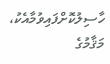ހާސިލުކޮށްފައިވުމާއެކު، މަޤާމުގެ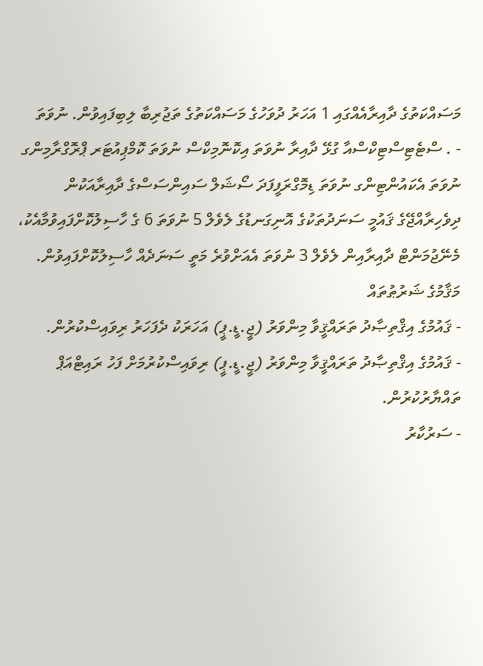މަސައްކަތުގެ ދާއިރާއެއްގައި 1 އަހަރު ދުވަހުގެ މަސައްކަތުގެ ތަޖުރިބާ ލިބިފައިވުން. ނުވަތަ
- . ސްޓެޓިސްޓިކްސްއާ ގުޅޭ ދާއިރާ ނުވަތަ އިކޮނޮމިކްސް ނުވަތަ ކޮމްޕިއުޓަރ ޕްރޮގްރާމިންގ ނުވަތަ އެކައުންޓިންގ ނުވަތަ ޑިމޮގްރަފީފަދަ ސޯޝަލް ސައިންސަސްގެ ދާއިރާއަކުން ދިވެހިރާއްޖޭގެ ޤައުމީ ސަނަދުތަކުގެ އޮނިގަނޑުގެ ލެވެލް 5 ނުވަތަ 6 ގެ ހާސިލުކޮށްފައިވުމާއެކު، މެނޭޖުމަންޓް ދާއިރާއިން ލެވެލް 3 ނުވަތަ އެއަށްވުރެ މަތީ ސަނަދެއް ހާސިލުކޮށްފައިވުން.
މަޤާމުގެ ޝަރުޠުތައް
- ޤައުމުގެ އިޤްތިޞާދު ތަރައްޤީވާ މިންވަރު (ޖީ.ޑީ.ޕީ) އަހަރަކު ދެފަހަރު ރިވައިސްކުރުން.
- ޤައުމުގެ އިޤްތިޞާދު ތަރައްޤީވާ މިންވަރު (ޖީ.ޑީ.ޕީ) ރިވައިސްކުރުމަށް ފަހު ރައިޓްއަޕް ތައްޔާރުކުރުން.
- ސަރުކާރު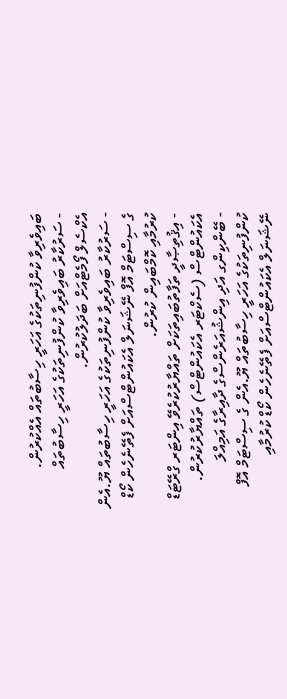ބައިވެރިވާ ކުންފުނިތަކުގެ އަހަރީ ހިސާބުތައް އެއްކުރުން.
- ސަރުކާރު ބައިވެރިވާ ކުންފުނިތަކުގެ އަހަރީ ހިސާބުތައް އެކްސެލް ފޯމެޓްއަށް ބަދަލުކުރުން.
- ސަރުކާރު ބައިވެރިވާ ކުންފުނިތަކުގެ އަހަރީ ހިސާބުތައް ޔޫ.އެން ގެ ސިސްޓަމް އޮފް ނޭޝަނަލް އެކައުންޓްސްއަށް ފެތޭނެހެން ކޯޑް ކުރުމާއި ކޮމްބައިން ކުރުން.
- އިޤުތިޞާދީ ތަފާތުބައިތަކަށް ތައްޔާރުކުރެވޭ އިންޓަރ ގްރޭޓަޑް އެކައުންޓްސް (ސެކްޓަރ އެކައުންޓްސް) ތައްޔާރުކުރުން.
- ބޭންކިންގ އަދި އިންޝުއަރެންސްގެ ދާއިރާގެ އަމިއްލަ ކުންފުނިތަކުގެ އަހަރީ ހިސާބުތައް ޔޫ.އެން ގެ ސިސްޓަމް އޮފް ނޭޝަނަލް އެކައުންޓްސްއަށް ފެތޭނެހެން ކޯޑް ކުރުމާއި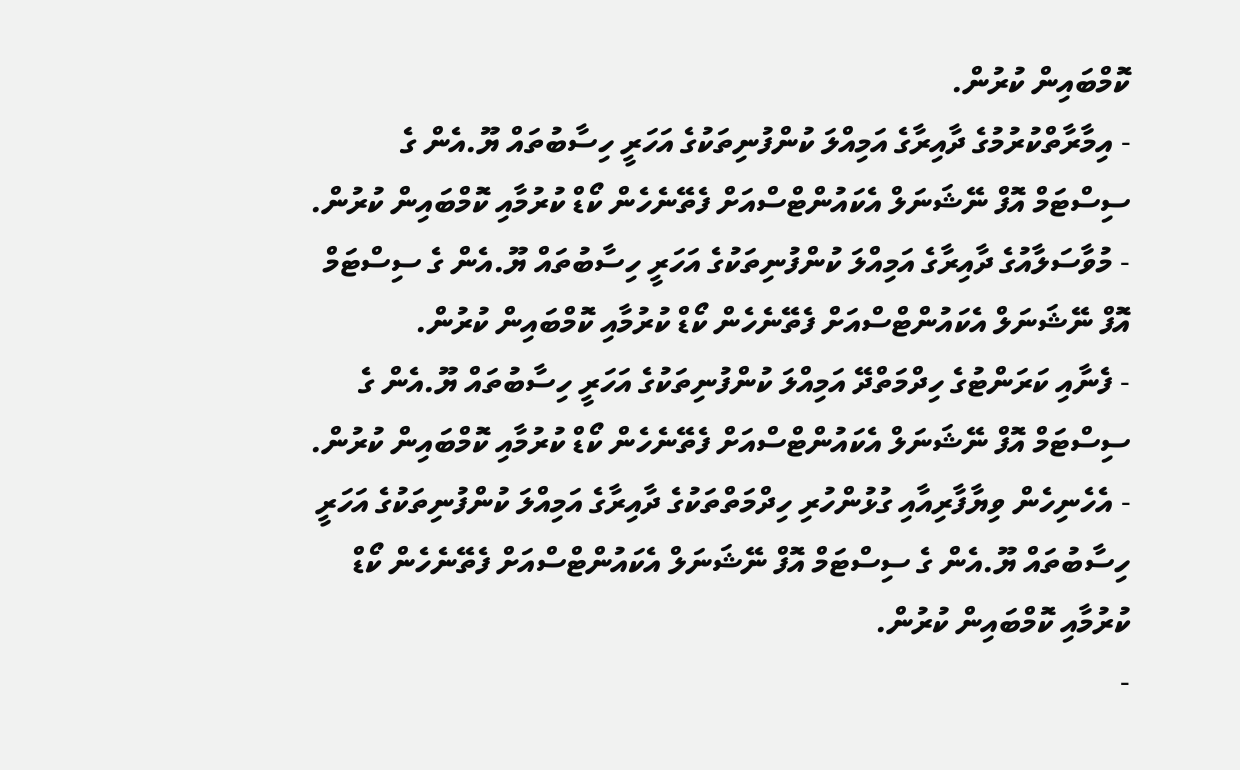ކޮމްބައިން ކުރުން.
- އިމާރާތްކުރުމުގެ ދާއިރާގެ އަމިއްލަ ކުންފުނިތަކުގެ އަހަރީ ހިސާބުތައް ޔޫ.އެން ގެ ސިސްޓަމް އޮފް ނޭޝަނަލް އެކައުންޓްސްއަށް ފެތޭނެހެން ކޯޑް ކުރުމާއި ކޮމްބައިން ކުރުން.
- މުވާސަލާއުގެ ދާއިރާގެ އަމިއްލަ ކުންފުނިތަކުގެ އަހަރީ ހިސާބުތައް ޔޫ.އެން ގެ ސިސްޓަމް އޮފް ނޭޝަނަލް އެކައުންޓްސްއަށް ފެތޭނެހެން ކޯޑް ކުރުމާއި ކޮމްބައިން ކުރުން.
- ފެނާއި ކަރަންޓުގެ ހިދްމަތްދޭ އަމިއްލަ ކުންފުނިތަކުގެ އަހަރީ ހިސާބުތައް ޔޫ.އެން ގެ ސިސްޓަމް އޮފް ނޭޝަނަލް އެކައުންޓްސްއަށް ފެތޭނެހެން ކޯޑް ކުރުމާއި ކޮމްބައިން ކުރުން.
- އެހެނިހެން ވިޔާފާރިއާއި ގުޅުންހުރި ހިދްމަތްތަކުގެ ދާއިރާގެ އަމިއްލަ ކުންފުނިތަކުގެ އަހަރީ ހިސާބުތައް ޔޫ.އެން ގެ ސިސްޓަމް އޮފް ނޭޝަނަލް އެކައުންޓްސްއަށް ފެތޭނެހެން ކޯޑް ކުރުމާއި ކޮމްބައިން ކުރުން.
-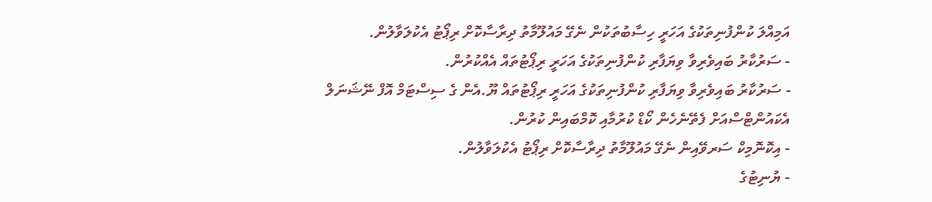އަމިއްލަ ކުންފުނިތަކުގެ އަހަރީ ހިސާބުތަކުން ނެގޭ މައުލޫމާތު ދިރާސާކޮށް ރިޕޯޓު އެކުލަވާލުން.
- ސަރުކާރު ބައިވެރިވާ ވިޔަފާރި ކުންފުނިތަކުގެ އަހަރީ ރިޕޯޓުތައް އެއްކުރުން.
- ސަރުކާރު ބައިވެރިވާ ވިޔަފާރި ކުންފުނިތަކުގެ އަހަރީ ރިޕޯޓުތައް ޔޫ.އެން ގެ ސިސްޓަމް އޮފް ނޭޝަނަލް އެކައުންޓްސްއަށް ފެތޭނެހެން ކޯޑް ކުރުމާއި ކޮމްބައިން ކުރުން.
- އިކޮނޮމިކް ސަރވޭއިން ނެގޭ މައުލޫމާތު ދިރާސާކޮށް ރިޕޯޓު އެކުލަވާލުން.
- ޔުނިޓުގެ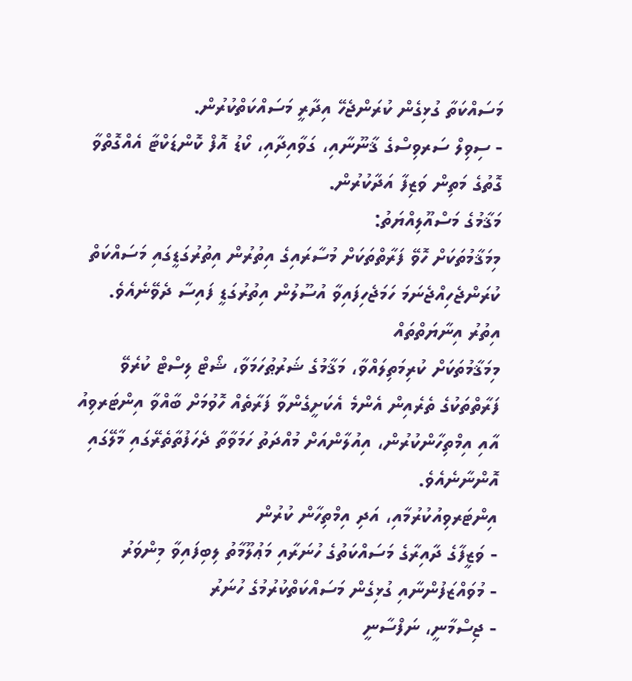މަސައްކަތާ ގުޅިގެން ކުރަންޖެހޭ އިދާރީ މަސައްކަތްކުރުން.
- ސިވިލް ސަރވިސްގެ ޤާނޫނާއި، ގަވާއިދާއި، ކޯޑު އޮފް ކޮންޑަކްޓާ އެއްގޮތްވާ ގޮތުގެ މަތިން ވަޒިފާ އަދާކުރުން.
މަޤާމުގެ މަސްއޫލިއްޔަތު:
މިމަޤާމުތަކަށް ހޮވޭ ފަރާތްތަކަށް މުސާރައިގެ އިތުރުން އިތުރުގަޑީގައި މަސައްކަތް ކުރަންޖެހިއްޖެނަމަ ހަމަޖެހިފައިވާ އުސޫލުން އިތުރުގަޑީ ފައިސާ ދެވޭނެއެވެ.
އިތުރު އިނާޔަތްތައް
މިމަޤާމުތަކަށް ކުރިމަތިލައްވާ، މަޤާމުގެ ޝަރުޠުހަމަވާ، ޝޯޓް ލިސްޓް ކުރެވޭ ފަރާތްތަކުގެ ތެރެއިން އެންމެ އެކަށީގެންވާ ފަރާތެއް ހޮވުމަށް ބާއްވާ އިންޓަރވިއު އާއި އިމްތިހާންކުރުން، އިއުލާންއަށް މުއްދަތު ހަމަވާތާ ދެހަފުތާތެރޭގައި މާލޭގައި އޮންނާނެއެވެ.
އިންޓަރވިއުކުރުމާއި، އަދި އިމްތިހާން ކުރުން
- ވަޒީފާގެ ދާއިރާގެ މަސައްކަތުގެ ހުނަރާއި މަޢުލޫމާތު ލިބިފައިވާ މިންވަރު
- މުވައްޒަފުންނާއި ގުޅިގެން މަސައްކަތްކުރުމުގެ ހުނަރު
- ޖިސްމާނީ، ނަފްސާނީ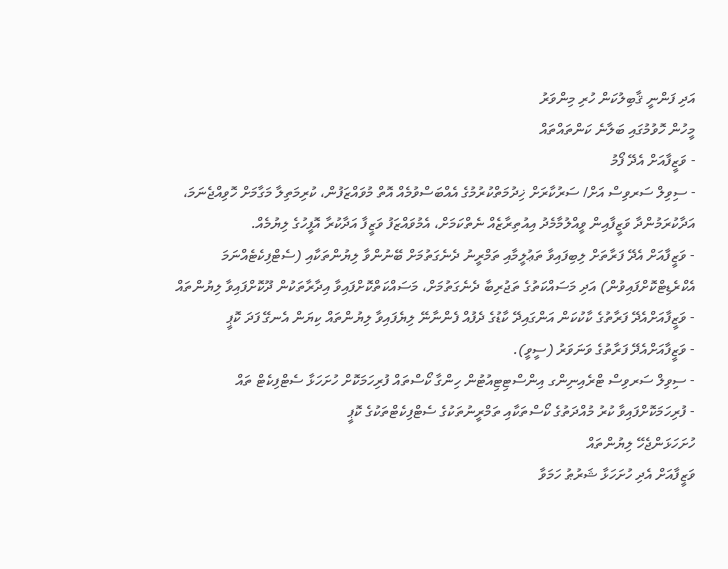އަދި ފަންނީ ޤާބިލުކަން ހުރި މިންވަރު
މީހުން ހޮވުމުގައި ބަލާނެ ކަންތައްތައް
- ވަޒީފާއަށް އެދޭ ފޯމު
- ސިވިލް ސަރވިސް އަށް/ ސަރުކާރަށް ޚިދުމަތްކުރުމުގެ އެއްބަސްވުމެއް އޮތް މުވައްޒަފުން، ކުރިމަތިލާ މަގާމަށް ހޮވިއްޖެނަމަ، އަދާކުރަމުންދާ ވަޒީފާއިން ވީއްލުމާމެދު އިއުތިރާޒެއް ނެތްކަމަށް، އެމުވައްޒަފު ވަޒީފާ އަދާކުރާ އޮފީހުގެ ލިޔުމެއް.
- ވަޒީފާއަށް އެދޭ ފަރާތަށް ލިބިފައިވާ ތަޢުލީމާއި ތަމްރީނު ދެނެގަތުމަށް ބޭނުންވާ ލިޔުންތަކާއި (ސެޓްފިކެޓެއްނަމަ އެކްރެޑިޓްކޮށްފައިވުން) އަދި މަސައްކަތުގެ ތަޖުރިބާ ދެނެގަތުމަށް، މަސައްކަތްކޮށްފައިވާ އިދާރާތަކުން ދޫކޮށްފައިވާ ލިޔުންތައް
- ވަޒީފާއަށްއެދޭ ފަރާތުގެ ކާކުކަން އަންގައިދޭ ކާޑުގެ ދެފުއް ފެންނާނޭ ލިޔެފައިވާ ލިޔުންތައް ކިޔަން އެނގޭ ފަދަ ކޮޕީ
- ވަޒީފާއަށްއެދޭ ފަރާތުގެ ވަނަވަރު (ސީވީ).
- ސިވިލް ސަރވިސް ޓްރެއިނިންގ އިންސްޓިޓިއުޓުން ހިންގާ ކޯސްތައް ފުރިހަމަކޮށް ހުށަހަޅާ ސެޓްފިކެޓް ތައް
- ފުރިހަމަކޮށްފައިވާ ކުރު މުއްދަތުގެ ކޯސްތަކާއި ތަމްރީނުތަކުގެ ސެޓްފިކެޓްތަކުގެ ކޮޕީ
ހުށަހަޅަންޖެހޭ ލިޔުންތައް
ވަޒީފާއަށް އެދި ހުށަހަޅާ ޝަރުޠު ހަމަވާ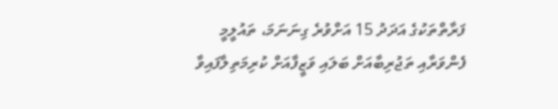ފަރާތްތަކުގެ އަދަދު 15 އަށްވުރެ ގިނަނަމަ، ތައުލީމީ ފެންވަރާއި ތަޖުރިބާއަށް ބަލައި ވަޒީފާއަށް ކުރިމަތިލާފައިވާ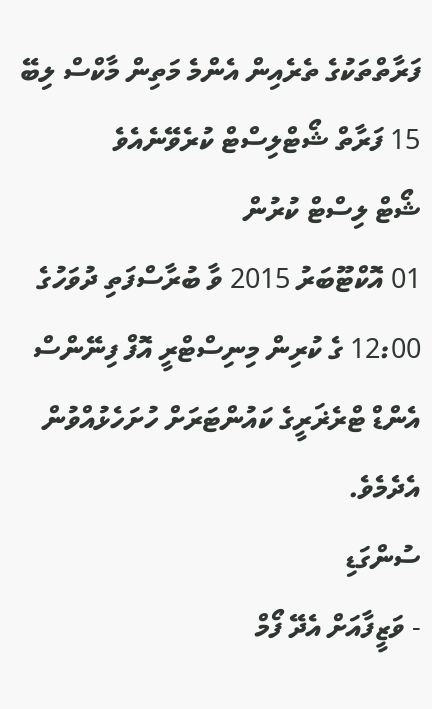ފަރާތްތަކުގެ ތެރެއިން އެންމެ މަތިން މާކްސް ލިބޭ 15 ފަރާތް ޝޯޓްލިސްޓް ކުރެވޭނެއެވެ
ޝޯޓް ލިސްޓް ކުރުން
01 އޮކްޓޫބަރު 2015 ވާ ބުރާސްފަތި ދުވަހުގެ 12:00 ގެ ކުރިން މިނިސްޓްރީ އޮފް ފިނޭންސް އެންޑް ޓްރެޜަރީގެ ކައުންޓަރަށް ހުށަހެޅުއްވުން އެދެމެވެ.
ސުންގަޑި
- ވަޒީފާއަށް އެދޭ ފޯމް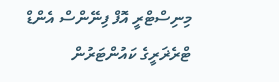މިނިސްޓްރީ އޮފް ފިނޭންސް އެންޑް ޓްރެޜަރީގެ ކައުންޓަރުން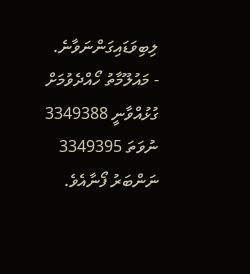ލިބިވަޑައިގަންނަވާނެ.
- މައުލޫމާތު ހޯއްދެވުމަށް ގުޅުއްވާނީ 3349388 ނުވަތަ 3349395 ނަންބަރު ފޯނާއެވެ.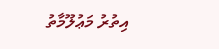އިތުރު މަޢުލޫމާތު